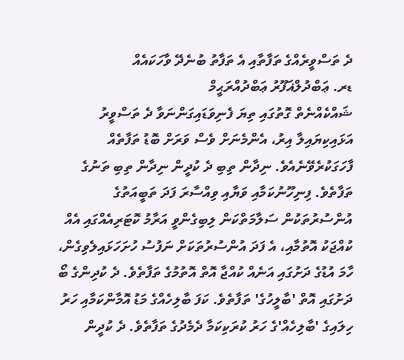ދެ ތަސްވީރެއްގެ ތަފާތާއި އެ ތަފާތު ބުނެދޭ ވާހަކައެއް
ޑރ. ޢަބްދުލްޣަފޫރު ޢަބްދުއްރަޙީމް
ޝައްކެއްނެތް ގޮތުގައި ތިޔަ ފެނިވަޑައިގަންނަވާ ދެ ތަސްވީރު އަޅައިކިޔައިލާ އިރު، އެންމެނަށް ވެސް ވަރަށް ބޮޑު ތަފާތެއް ފާހަގަކުރެވޭނެއެވެ. ނިދާން ތިބި ދެ ކުދީން ނިދާން ތިބި ތަނުގެ ތަފާތެވެ. ފިނިހޫނުކަމާއި ވަޔާއި ވިއްސާރަ ފަދަ ތަބީއަތުގެ އުންސުރުތަކުން ސަލާމަތްކަން ލިބިގެންވީ އަރާމު ކޮޓަރިއެއްގައި އެއް ކުއްޖަކު އޮތުމާއި، އެ ފަދަ އުންސުރުތަކަށް ނަފުސު ހުށަހަޅައިލެވިގެން، ހާމަ އުޑުގެ ދަށުގައި އަނެއް ކުއްޖާ އޮތް އޮތުމުގެ ތަފާތެވެ. ދެ ކުދިންގެ ބޯ ދަށުގައި އޮތް 'ބާލީހުގެ' ތަފާތެވެ. ކަފަ ބާލިހެއްގެ މަޑު އޮމާންކަމާއި ހަރު ހިލައިގެ 'ބާލިހެއް'ގެ ހަރު ކުރަކިކަމާ ދެމެދުގެ ތަފާތެވެ. ދެ ކުދީން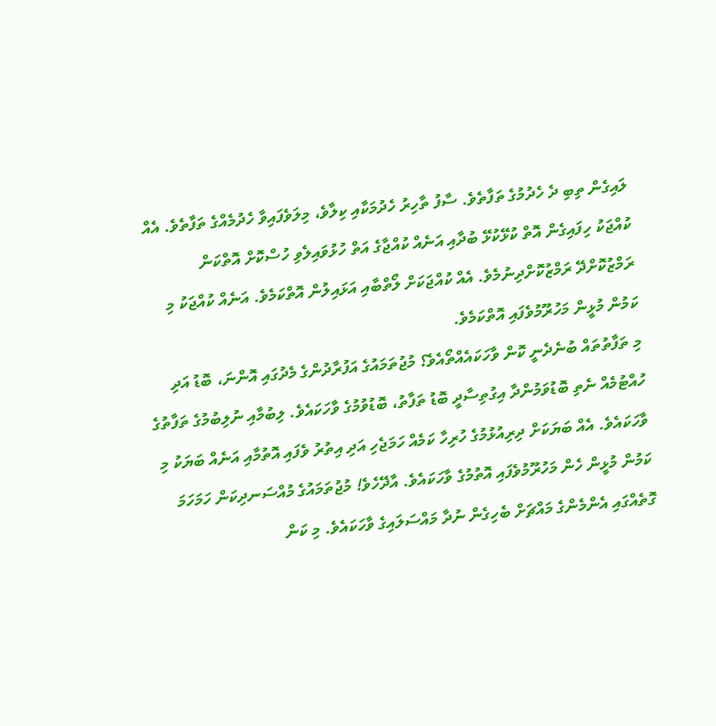ލައިގެން ތިބި ދެ ހެދުމުގެ ތަފާތެވެ. ސާފު ތާހިރު ހެދުމަކާއި ކިލާވެ، މިލަވެފައިވާ ހެދުމެއްގެ ތަފާތެވެ. އެއް ކުއްޖަކު ހިފައިގެން އޮތް ކުޅޭކުޅޭ ބުދާއި އަނެއް ކުއްޖާގެ އަތް ހުޅުވައިލެވި ހުސްކޮށް އޮތްކަން ރަމްޒުކޮށްދޭ ރަމްޒުކޮށްދިނުމެވެ. އެއް ކުއްޖަކަށް ލޯތްބާއި އަޅައިލުން އޮތްކަމެވެ. އަނެއް ކުއްޖަކު މި ކަމުން މުޅީން މަހުރޫމުވެފައި އޮތްކަމެވެ.
މި ތަފާތުތައް ބުނެދެނީ ކޮން ވާހަކައެއްތޯއެވެ؟ މުޖުތަމައުގެ އަފުރާދުންގެ މެދުގައި އޮންނަ، ބޮޑު އަދި ހުއްޓުމެއް ނެތި ބޮޑުވަމުންދާ އިގުތިސާދީ ބޮޑު ތަފާތު، ބޮޑުވުމުގެ ވާހަކައެވެ. ލިބުމާއި ނުލިބުމުގެ ތަފާތުގެ ވާހަކައެވެ. އެއް ބަޔަކަށް ދިރިއުޅުމުގެ ހުރިހާ ކަމެއް ހަމަޖެހި އަދި އިތުރު ވެފައި އޮތުމާއި އަނެއް ބަޔަކު މި ކަމުން މުޅީން ހެން މަހުރޫމުވެފައި އޮތުމުގެ ވާހަކައެވެ. އާދޭހެވެ! މުޖުތަމައުގެ މުއްސަނދިކަން ހަމަހަމަ ގޮތެއްގައި އެންމެންގެ މައްޗަށް ބެހިގެން ނުދާ މައްސަލައިގެ ވާހަކައެވެ. މި ކަން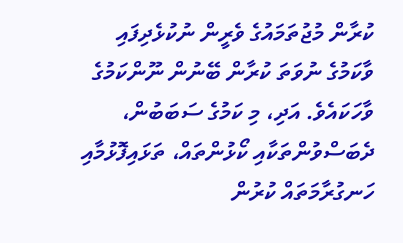ކުރާން މުޖުތަމައުގެ ވެރީން ނުކުޅެދިފައި ވާކަމުގެ ނުވަތަ ކުރާން ބޭނުން ނޫންކަމުގެ ވާހަކައެވެ. އަދި، މި ކަމުގެ ސަބަބުން، ދެބަސްވުންތަކާއި ކޯޅުންތައް، ތަޅައިފޮޅުމާއި ހަނގުރާމަތައް ކުރުން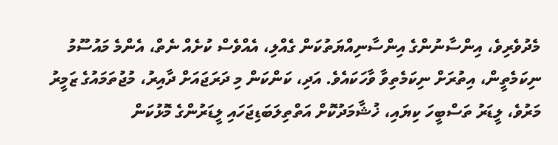މެދުވެރިވެ، އިންސާނުންގެ އިންސާނިއްޔަތުކަން ގެއްލި، އެއްވެސް ކުށެއް ނެތް، އެންމެ މައުސޫމު ނިކަމެތީން، އިތުރަށް ނިކަމެތިވާ ވާހަކައެވެ. އަދި، ކަންކަން މި ދަރަޖައަށް ދާއިރު، މުޖުތަމައުގެ ޒަމީރު މަރުވެ، ލީޑަރު ތަސްބީހަ ކިޔައި، ޚުޝާމަދުކޮށް އަތްތިލަބަޑިޖަހައި ލީޑަރުންގެ މޮޅުކަން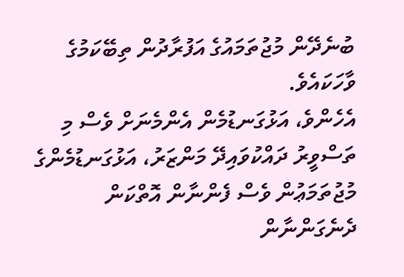ބުނެދޭން މުޖުތަމައުގެ އަފުރާދުން ތިބޭކަމުގެ ވާހަކައެވެ.
އެހެންވެ، އަޅުގަނޑުމެން އެންމެނަށް ވެސް މި ތަސްވީރު ދައްކުވައިދޭ މަންޒަރު، އަޅުގަނޑުމެންގެ މުޖުތަމަޢުން ވެސް ފެންނާން އޮތްކަން ދެނެގަންނާން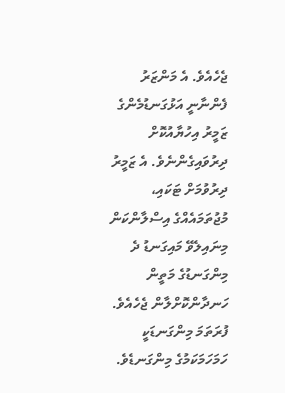ޖެހެއެވެ. އެ މަންޒަރު ފެންނާނީ އަޅުގަނޑުމެންގެ ޒަމީރު އިހުޔާއުކޮށް ދިރުވައިގެންނެވެ. އެ ޒަމީރު ދިރުވުމަށް ޓަކައި، މުޖުތަމައެއްގެ އިސްލާންކަން މިނައިލެވޭ މައިގަނޑު ދެ މިންގަނޑުގެ މަތީން ހަނދާންކޮށްލާން ޖެހެއެވެ. ފުރަތަމަ މިންގަނޑަކީ ހަމަހަމަކަމުގެ މިންގަނޑެވެ.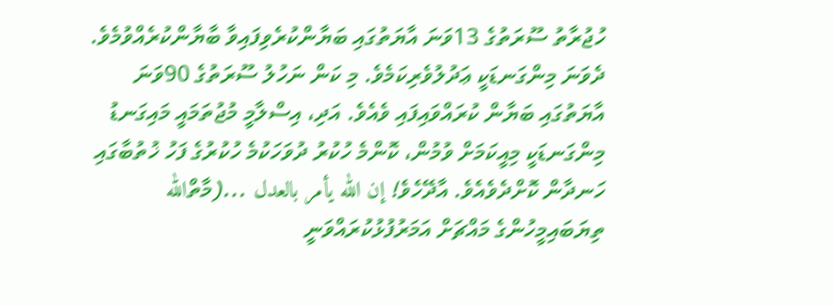ހުޖުރާތު ސޫރަތުގެ 13ވަނަ އާޔަތުގައި ބަޔާންކުރެވިފައިވާ ބާޔާންކުރެއްވުމެވެ. ދެވަނަ މިންގަނޑަކީ ޢަދުލުވެރިކަމެވެ. މި ކަން ނަހުލު ސޫރަތުގެ 90ވަނަ އާޔަތުގައި ބަޔާން ކުރައްވައިފައި ވެއެވެ. އަދި، އިސްލާމީ މުޖުތަމައީ މައިގަނޑު މިންގަނޑަކީ މިއީކަމަށް ވުމުން، ކޮންމެ ހުކުރު ދުވަހަކުމެ ހުކުރުގެ ފަހު ޚުތުބާގައި ހަނދާން ކޮށްދެވެއެވެ. އާދޭހެވެ! إن الله يأمر بالعدل ...(މާތްالله ތިޔަބައިމީހުންގެ މައްޗަށް އަމަރުފުޅުކުރައްވަނީ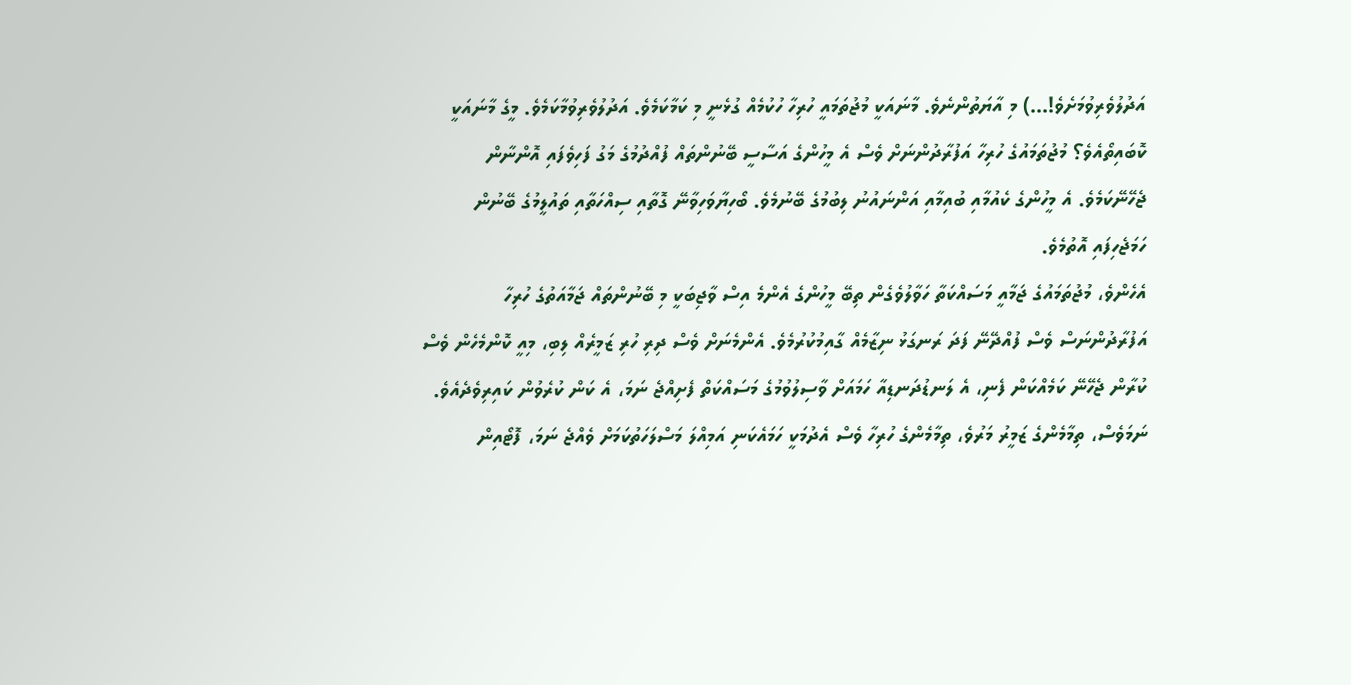އަދުލުވެރިވުމަށެވެ!...) މި އާޔަތުންނެވެ. މާނައަކީ މުޖުތަމައީ ހުރިހާ ހުކުމެއް ގުޅެނީ މި ކަމާކަމެވެ. އަދުލުވެރިވުމާކަމެވެ. މީގެ މާނައަކީ ކޮބައިތޯއެވެ؟ މުޖުތަމައުގެ ހުރިހާ އަފުރާދުންނަށް ވެސް އެ މީހުންގެ އަސާސީ ބޭނުންތައް ފުއްދުމުގެ މަގު ފަހިވެފައި އޮންނާން ޖެހޭނޭކަމެވެ. އެ މީހުންގެ ކެއުމާއި ބުއިމާއި އަންނައުނު ލިބުމުގެ ބޭނުމެވެ. ބޯހިޔާވަހިވާނޭ ގޮތާއި ސިއްހަތާއި ތައުލީމުގެ ބޭނުން ހަމަޖެހިފައި އޮތުމެވެ.
އެހެންވެ، މުޖުތަމައުގެ ޖަމާއީ މަސައްކަތާ ހަވާލުވެގެން ތިބޭ މީހުންގެ އެންމެ އިސް ވާޖިބަކީ މި ބޭނުންތައް ޖަމާއަތުގެ ހުރިހާ އަފުރާދުންނަސް ވެސް ފުއްދޭނޭ ފަދަ ރަނގަޅު ނިޒާމެއް ގާއިމުކުރުމެވެ. އެންމެނަށް ވެސް ދިރި ހުރި ޒަމީރެއް ލިބި، މިއީ ކޮންމެހެން ވެސް ކުރާން ޖެހޭނޭ ކަމެއްކަން ފެނި، އެ ލަނޑުދަނޑިއާ ހަމައަށް ވާސިލުވުމުގެ މަސައްކަތް ފެށިއްޖެ ނަމަ، އެ ކަން ކުރެވުން ކައިރިވެދެއެވެ. ނަމަވެސް، ތިމާމެންގެ ޒަމީރު މަރުވެ، ތިމާމެންގެ ހުރިހާ ވެސް އެދުމަކީ ހަމައެކަނި އަމިއްލަ މަސްލަހަތުކަމަށް ވެއްޖެ ނަމަ، ފޮޓޯއިން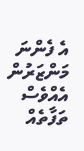އެ ފެންނަ މަންޒަރުން އެއްވެސް ތަފާތެއް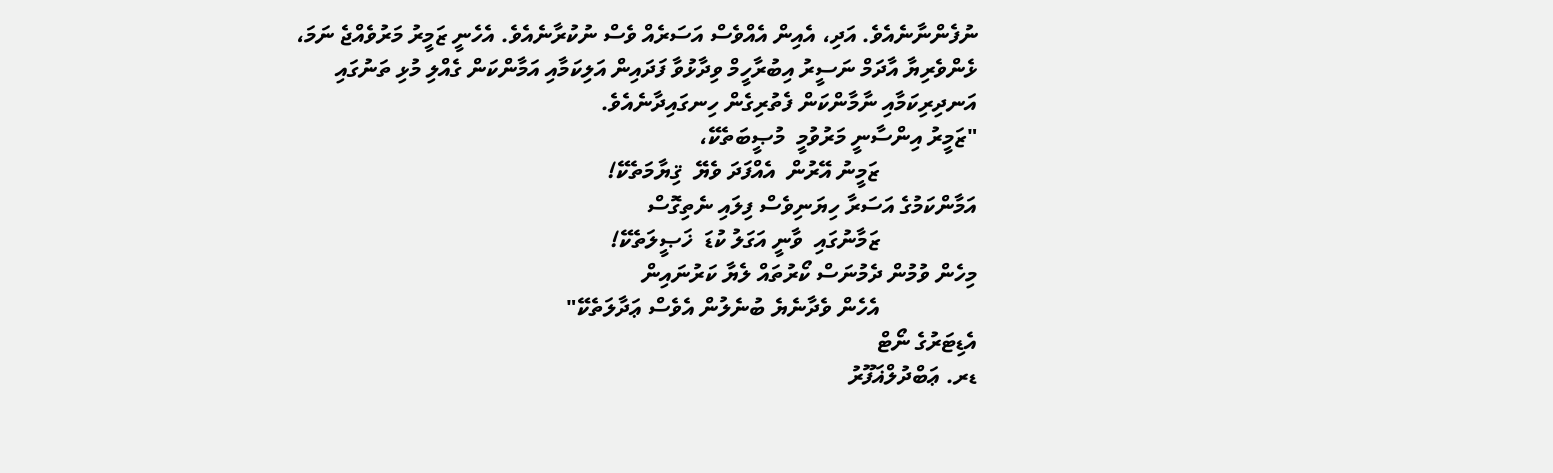ނުފެންނާނެއެވެ. އަދި، އެއިން އެއްވެސް އަސަރެއް ވެސް ނުކުރާނެއެވެ. އެހެނީ ޒަމީރު މަރުވެއްޖެ ނަމަ، ޅެންވެރިޔާ އާދަމް ނަސީރު އިބުރާހީމް ވިދާޅުވާ ފަދައިން އަލިކަމާއި އަމާންކަން ގެއްލި މުޅި ތަނުގައި އަނދިރިކަމާއި ނާމާންކަން ފެތުރިގެން ހިނގައިދާނެއެވެ.
"ޒަމީރު އިންސާނީ މަރުވުމީ  މުޞީބަތެކޭ،
                 ޒަމީނު އޭރުން  އެއްފަދަ ވެޔޭ  ޤިޔާމަތެކޭ!
އަމާންކަމުގެ އަސަރާ ހިޔަނިވެސް ފިލައި ނެތިގޮސް
                 ޒަމާނުގައި  ވާނީ އަގަލު ކުޑަ  ޚަޞީލަތެކޭ!
މިހެން ވުމުން ދެމުނަސް ކޯރުތައް ލެޔާ ކަރުނައިން
                 އެހެން ވެދާނެޔެ ބުނެލުން އެވެސް ޢަދާލަތެކޭ"
އެޑިޓަރުގެ ނޯޓް
ޑރ. ޢަބްދުލްޣަފޫރު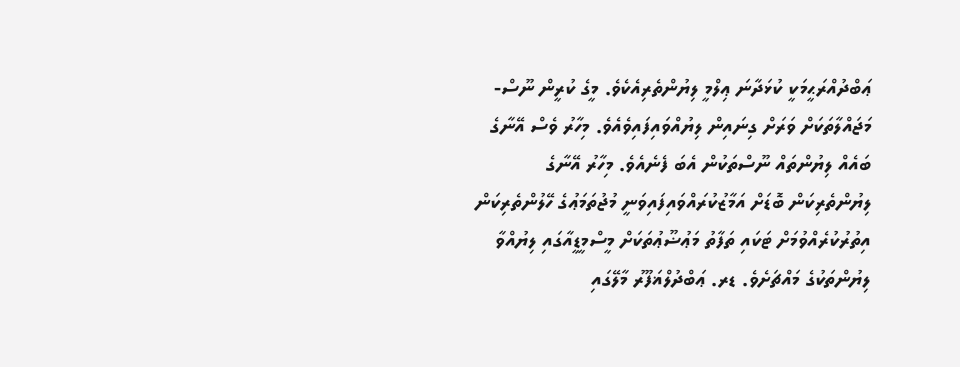ޢަބްދުއްރަޙީމަކީ ކުޅަދާނަ ޢިލްމީ ލިޔުންތެރިއެކެވެ. މީގެ ކުރީން ނޫސް-މަޖައްލާތަކަށް ވަރަށް ގިނައިން ލިޔުއްވައިފައިވެއެވެ. މިހާރު ވެސް އޭނާގެ ބައެއް ލިޔުންތައް ނޫސްތަކުން އެބަ ފެނެއެވެ. މިހާރު އޭނާގެ ލިޔުންތެރިކަން ބޮޑަށް އަމާޒުކުރައްވައިފައިވަނީ މުޖުތަމަޢުގެ ހޭލުންތެރިކަން އިތުރުކުރެއްވުމަށް ޓަކައި ތަފާތު މަޢުޟޫޢުތަކަށް މީސްމީޑީއާގައި ލިޔުއްވާ ލިޔުންތަކުގެ މައްޗަށެވެ. ޑރ. ޢަބްދުލްޣަފޫރު މާލޭގައި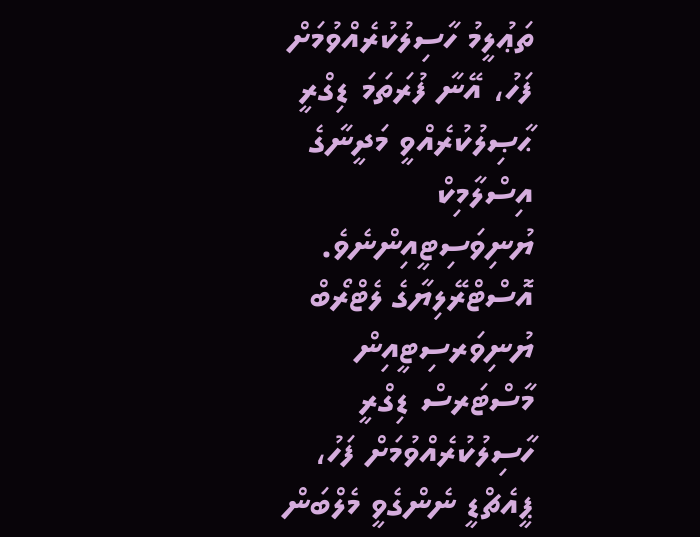ތަޢުލީމު ހާސިލުކުރެއްވުމަށް ފަހު، އޭނާ ފުރަތަމަ ޑިގްރީ ޙާޞިލުކުރެއްވީ މަދީނާގެ އިސްލާމިކް ޔުނިވަސިޓީއިންނެވެ. އޮސްޓްރޭލިޔާގެ ލެޓްރޯބް ޔުނިވަރސިޓީއިން މާސްޓަރސް ޑިގްރީ ހާސިލުކުރެއްވުމަށް ފަހު، ޕީއެޗްޑީ ނެންގެވީ މެލްބަން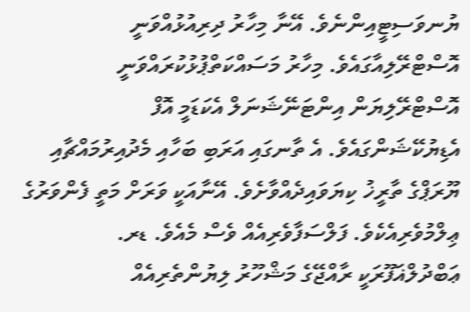ޔުނވަސިޓީއިންނެވެ. އޭނާ މިހާރު ދިރިއުޅުއްވަނީ އޮސްޓްރޭލިއާގައެވެ. މިހާރު މަސައްކަތްޕުޅުކުރައްވަނީ އޮސްޓްރޭލިޔަން އިންޓަނޭޝަނަލް އެކަޑަމީ އޮފް އެޑިޔުކޭޝަންގައެވެ. އެ ތާނގައި އަރަބި ބަހާއި މެދުއިރުމައްޗާއި ޔޫރަޕްގެ ތާރީޚު ކިޔަވައިދެއްވާށެވެ. އޭނާއަކީ ވަރަށް މަތީ ފެންވަރުގެ ޢިލްމުވެރިއެކެވެ. ފަލްސަފާވެރިއެއް ވެސް މެއެވެ. ޑރ. ޢަބްދުލްޣަފޫރަކީ ރާއްޖޭގެ މަޝްހޫރު ލިޔުންތެރިއެއް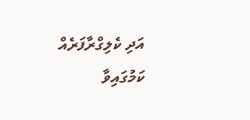އަދި ކެލިގްރާފަރެއް ކަމުގައިވާ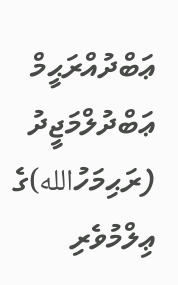ޢަބްދުއްރަޙީމް ޢަބްދުލްމަޖީދު (ރަޙިމަހުالله)ގެ ޢިލްމުވެރި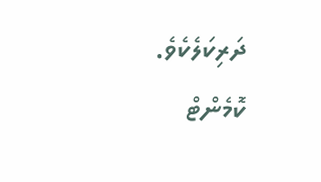ދަރިކަލެކެވެ.
ކޮމެންޓް